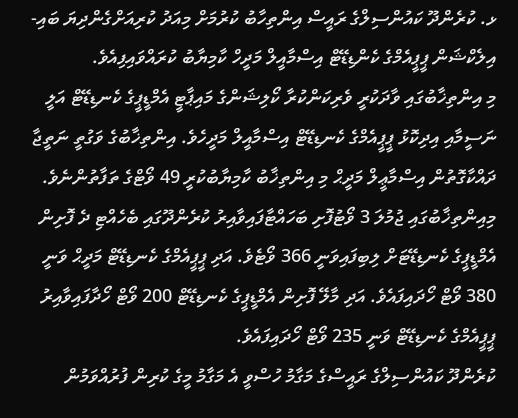ޅ. ކުރެންދޫ ކައުންސިލްގެ ރައީސް އިންތިހާބު ކުރުމަށް މިއަދު ކުރިއަށްގެންދިޔަ ބައި-އިލެކްޝަން ޕީޕީއެމްގެ ކެންޑިޑޭޓް އިސްމާއީލް މަދީހް ކާމިޔާބު ކުރައްވައިފިއެވެ.
މި އިންތިޚާބުގައި ވާދަކުރީ ވެރިކަންކުރާ ކޯލިޝަންގެ މައިޕާޓީ އެމްޑީޕީގެ ކެނޑިޑޭޓް އަލީ ނަސީމާއި އިދިކޮޅު ޕީޕީއެމްގެ ކެނޑިޑޭޓް އިސްމާއީލް މަދީހެވެ. އިންތިޚާބުގެ ވަގުތީ ނަތީޖާ ދައްކާގޮތުން އިސްމާޢީލް މަދީޙް މި އިންތިޚާބު ކާމިޔާބުކުރީ 49 ވޯޓްގެ ތަފާތުންނެވެ.
މިއިންތިޚާބުގައި ޖުމުލަ 3 ވޯޓުފޮށި ބަހައްޓާފައިވާއިރު ކުރެންދޫގައި ބެހެއްޓި ދެ ފޮށިން އެމްޑީޕީގެ ކެނޑިޑޭޓަށް ލިބިފައިވަނީ 366 ވޯޓެވެ. އަދި ޕީޕީއެމްގެ ކެނޑިޑޭޓް މަދީޙް ވަނީ 380 ވޯޓް ހޯދައިފައެވެ. އަދި މާލޭ ފޮށިން އެމްޑީޕީގެ ކެނޑިޑޭޓް 200 ވޯޓް ހޯދާފައިވާއިރު ޕީޕީއެމްގެ ކެނޑިޑޭޓް ވަނީ 235 ވޯޓް ހޯދައިފައެވެ.
ކުރެންދޫ ކައުންސިލްގެ ރައީސްގެ މަގާމު ހުސްވީ އެ މަގާމު މީގެ ކުރިން ފުރުއްވަމުން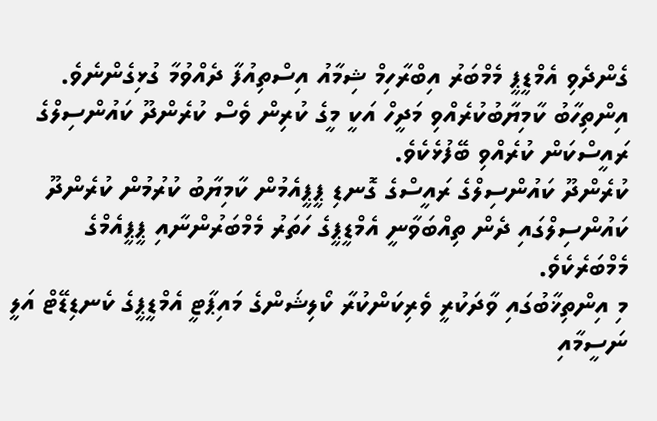ގެންދެވި އެމްޑީޕީ މެމްބަރު އިބްރާހިމް ޝިމާއު އިސްތިއުފާ ދެއްވުމާ ގުޅިގެންނެވެ. އިންތިހާބު ކާމިޔާބުކުރެއްވި މަދީހް އަކީ މީގެ ކުރިން ވެސް ކުރެންދޫ ކައުންސިލްގެ ރައީސްކަން ކުރެއްވި ބޭފުޅެކެވެ.
ކުރެންދޫ ކައުންސިލްގެ ރައީސްގެ ގޮނޑި ޕީޕީއެމުން ކާމިޔާބު ކުރުމުން ކުރެންދޫ ކައުންސިލްގައި ދެން ތިއްބަވާނީ އެމްޑީޕީގެ ހަތަރު މެމްބަރުންނާއި ޕީޕީއެމްގެ މެމްބަރެކެވެ.
މި އިންތިޚާބުގައި ވާދަކުރީ ވެރިކަންކުރާ ކޯލިޝަންގެ މައިޕާޓީ އެމްޑީޕީގެ ކެނޑިޑޭޓް އަލީ ނަސީމާއި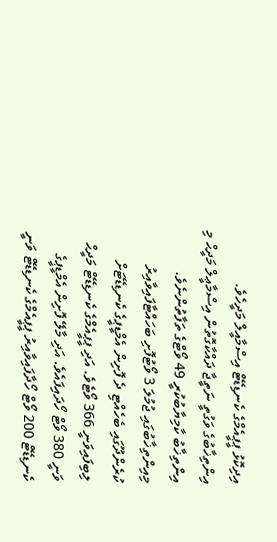އިދިކޮޅު ޕީޕީއެމްގެ ކެނޑިޑޭޓް އިސްމާއީލް މަދީހެވެ. އިންތިޚާބުގެ ވަގުތީ ނަތީޖާ ދައްކާގޮތުން އިސްމާޢީލް މަދީޙް މި އިންތިޚާބު ކާމިޔާބުކުރީ 49 ވޯޓްގެ ތަފާތުންނެވެ.
މިއިންތިޚާބުގައި ޖުމުލަ 3 ވޯޓުފޮށި ބަހައްޓާފައިވާއިރު ކުރެންދޫގައި ބެހެއްޓި ދެ ފޮށިން އެމްޑީޕީގެ ކެނޑިޑޭޓަށް ލިބިފައިވަނީ 366 ވޯޓެވެ. އަދި ޕީޕީއެމްގެ ކެނޑިޑޭޓް މަދީޙް ވަނީ 380 ވޯޓް ހޯދައިފައެވެ. އަދި މާލޭ ފޮށިން އެމްޑީޕީގެ ކެނޑިޑޭޓް 200 ވޯޓް ހޯދާފައިވާއިރު ޕީޕީއެމްގެ ކެނޑިޑޭޓް ވަނީ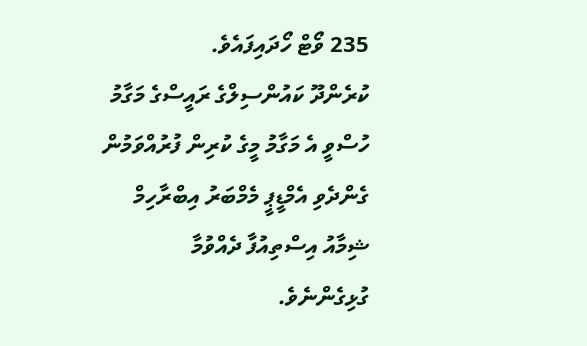235 ވޯޓް ހޯދައިފައެވެ.
ކުރެންދޫ ކައުންސިލްގެ ރައީސްގެ މަގާމު ހުސްވީ އެ މަގާމު މީގެ ކުރިން ފުރުއްވަމުން ގެންދެވި އެމްޑީޕީ މެމްބަރު އިބްރާހިމް ޝިމާއު އިސްތިއުފާ ދެއްވުމާ ގުޅިގެންނެވެ.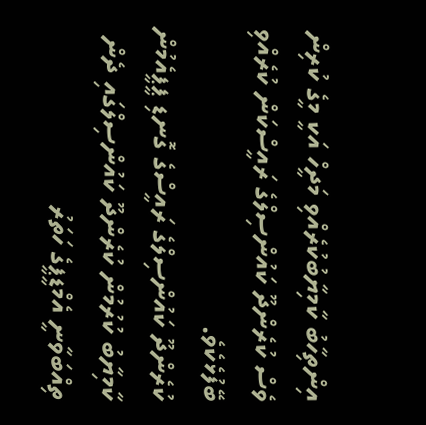އިންތިހާބު ކާމިޔާބުކުރެއްވި މަދީހް އަކީ މީގެ ކުރިން ވެސް ކުރެންދޫ ކައުންސިލްގެ ރައީސްކަން ކުރެއްވި ބޭފުޅެކެވެ.
ކުރެންދޫ ކައުންސިލްގެ ރައީސްގެ ގޮނޑި ޕީޕީއެމުން ކާމިޔާބު ކުރުމުން ކުރެންދޫ ކައުންސިލްގައި ދެން ތިއްބަވާނީ އެމްޑީޕީގެ ހަތަރު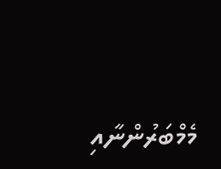މެމްބަރުންނާއި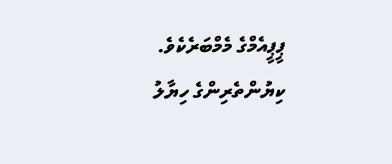ޕީޕީއެމްގެ މެމްބަރެކެވެ.
ކިޔުންތެރިންގެ ހިޔާލު